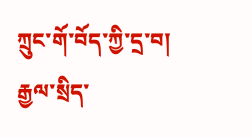ཀྲུང་གོ་བོད་ཀྱི་དྲ་བ།
རྒྱལ་སྲིད་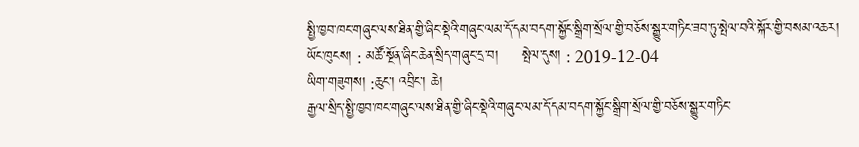སྤྱི་ཁྱབ་ཁང་གཞུང་ལས་ཐིན་གྱི་ཞིང་སྡེའི་གཞུང་ལམ་དོ་དམ་བདག་སྐྱོང་སྒྲིག་སྲོལ་གྱི་བཅོས་སྒྱུར་གཏིང་ཟབ་ཏུ་སྤེལ་བའི་སྐོར་གྱི་བསམ་འཆར།
ཡོང་ཁུངས། : མཚོ་སྔོན་ཞིང་ཆེན་སྲིད་གཞུང་དྲ་བ།     སྤེལ་དུས། : 2019-12-04
ཡིག་གཟུགས། :ཆུང་། འབྲིང་། ཆེ།
རྒྱལ་སྲིད་སྤྱི་ཁྱབ་ཁང་གཞུང་ལས་ཐིན་གྱི་ཞིང་སྡེའི་གཞུང་ལམ་དོ་དམ་བདག་སྐྱོང་སྒྲིག་སྲོལ་གྱི་བཅོས་སྒྱུར་གཏིང་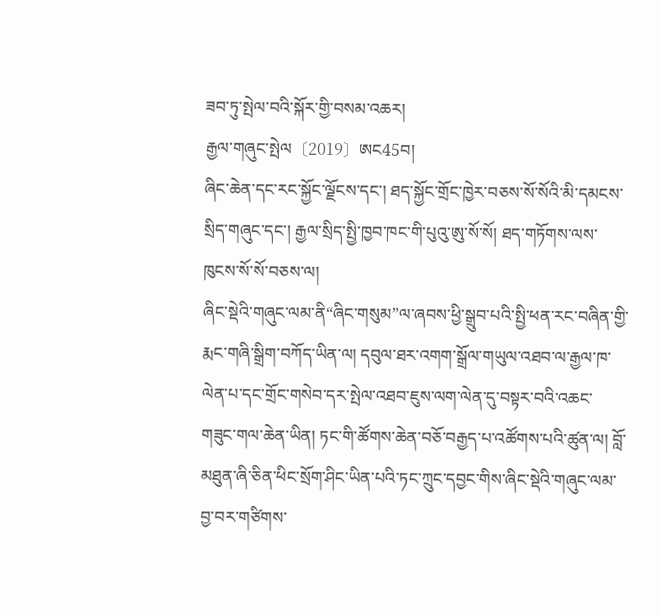ཟབ་ཏུ་སྤེལ་བའི་སྐོར་གྱི་བསམ་འཆར།
རྒྱལ་གཞུང་སྤེལ〔2019〕ཨང45བ།
ཞིང་ཆེན་དང་རང་སྐྱོང་ལྗོངས་དང་། ཐད་སྐྱོང་གྲོང་ཁྱེར་བཅས་སོ་སོའི་མི་དམངས་སྲིད་གཞུང་དང་། རྒྱལ་སྲིད་སྤྱི་ཁྱབ་ཁང་གི་པུའུ་ཨུ་སོ་སོ། ཐད་གཏོགས་ལས་ཁུངས་སོ་སོ་བཅས་ལ།
ཞིང་སྡེའི་གཞུང་ལམ་ནི“ཞིང་གསུམ”ལ་ཞབས་ཕྱི་སྒྲུབ་པའི་སྤྱི་ཕན་རང་བཞིན་གྱི་རྨང་གཞི་སྒྲིག་བཀོད་ཡིན་ལ། དབུལ་ཐར་འགག་སྒྲོལ་གཡུལ་འཐབ་ལ་རྒྱལ་ཁ་ལེན་པ་དང་གྲོང་གསེབ་དར་སྤེལ་འཐབ་ཇུས་ལག་ལེན་དུ་བསྟར་བའི་འཆང་གཟུང་གལ་ཆེན་ཡིན། ཏང་གི་ཚོགས་ཆེན་བཅོ་བརྒྱད་པ་འཚོགས་པའི་ཚུན་ལ། བློ་མཐུན་ཞི་ཅིན་ཕིང་སྲོག་ཤིང་ཡིན་པའི་ཏང་ཀྲུང་དབྱང་གིས་ཞིང་སྡེའི་གཞུང་ལམ་བྱ་བར་གཙིགས་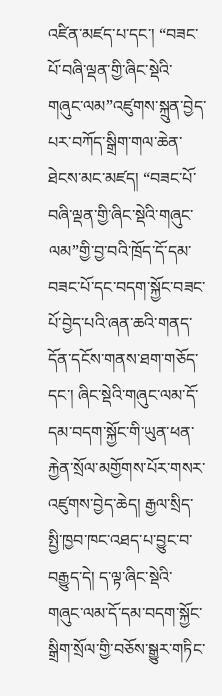འཛིན་མཛད་པ་དང་། “བཟང་པོ་བཞི་ལྡན་གྱི་ཞིང་སྡེའི་གཞུང་ལམ”འཛུགས་སྐྲུན་བྱེད་པར་བཀོད་སྒྲིག་གལ་ཆེན་ ཐེངས་མང་མཛད། “བཟང་པོ་བཞི་ལྡན་གྱི་ཞིང་སྡེའི་གཞུང་ལམ”གྱི་བྱ་བའི་ཁྲོད་དོ་དམ་བཟང་པོ་དང་བདག་སྐྱོང་བཟང་པོ་བྱེད་པའི་ཞན་ཆའི་གནད་དོན་དངོས་གནས་ཐག་གཅོད་དང་། ཞིང་སྡེའི་གཞུང་ལམ་དོ་དམ་བདག་སྐྱོང་གི་ཡུན་ཕན་རྐྱེན་སྲོལ་མགྱོགས་པོར་གསར་འཛུགས་བྱེད་ཆེད། རྒྱལ་སྲིད་སྤྱི་ཁྱབ་ཁང་འཐད་པ་བྱུང་བ་བརྒྱུད་དེ། ད་ལྟ་ཞིང་སྡེའི་གཞུང་ལམ་དོ་དམ་བདག་སྐྱོང་སྒྲིག་སྲོལ་གྱི་བཅོས་སྒྱུར་གཏིང་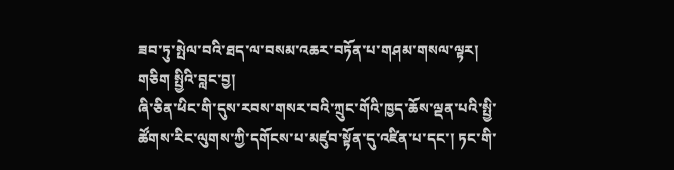ཟབ་ཏུ་སྤེལ་བའི་ཐད་ལ་བསམ་འཆར་བཏོན་པ་གཤམ་གསལ་ལྟར།
གཅིག སྤྱིའི་བླང་བྱ།
ཞི་ཅིན་ཕིང་གི་དུས་རབས་གསར་བའི་ཀྲུང་གོའི་ཁྱད་ཆོས་ལྡན་པའི་སྤྱི་ཚོགས་རིང་ལུགས་ཀྱི་དགོངས་པ་མཛུབ་སྟོན་དུ་འཛིན་པ་དང་། ཏང་གི་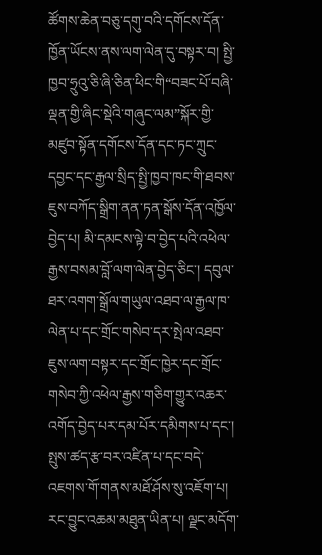ཚོགས་ཆེན་བཅུ་དགུ་བའི་དགོངས་དོན་ཁྱོན་ཡོངས་ནས་ལག་ལེན་དུ་བསྟར་བ། སྤྱི་ཁྱབ་ཧྲུའུ་ཅི་ཞི་ཅིན་ཕིང་གི“བཟང་པོ་བཞི་ལྡན་གྱི་ཞིང་སྡེའི་གཞུང་ལམ”སྐོར་གྱི་མཛུབ་སྟོན་དགོངས་དོན་དང་ཏང་ཀྲུང་དབྱང་དང་རྒྱལ་སྲིད་སྤྱི་ཁྱབ་ཁང་གི་ཐབས་ཇུས་བཀོད་སྒྲིག་ནན་ཏན་སྒོས་དོན་འཁྱོལ་བྱེད་པ། མི་དམངས་ལྟེ་བ་བྱེད་པའི་འཕེལ་རྒྱས་བསམ་བློ་ལག་ལེན་བྱེད་ཅིང་། དབུལ་ཐར་འགག་སྒྲོལ་གཡུལ་འཐབ་ལ་རྒྱལ་ཁ་ལེན་པ་དང་གྲོང་གསེབ་དར་སྤེལ་འཐབ་ཇུས་ལག་བསྟར་དང་གྲོང་ཁྱེར་དང་གྲོང་གསེབ་ཀྱི་འཕེལ་རྒྱས་གཅིག་གྱུར་འཆར་འགོད་བྱེད་པར་དམ་པོར་དམིགས་པ་དང་། སྤུས་ཚད་རྩ་བར་འཛིན་པ་དང་བདེ་འཇགས་གོ་གནས་མཐོ་ཤོས་སུ་འཇོག་པ། རང་བྱུང་འཆམ་མཐུན་ཡིན་པ། ལྗང་མདོག་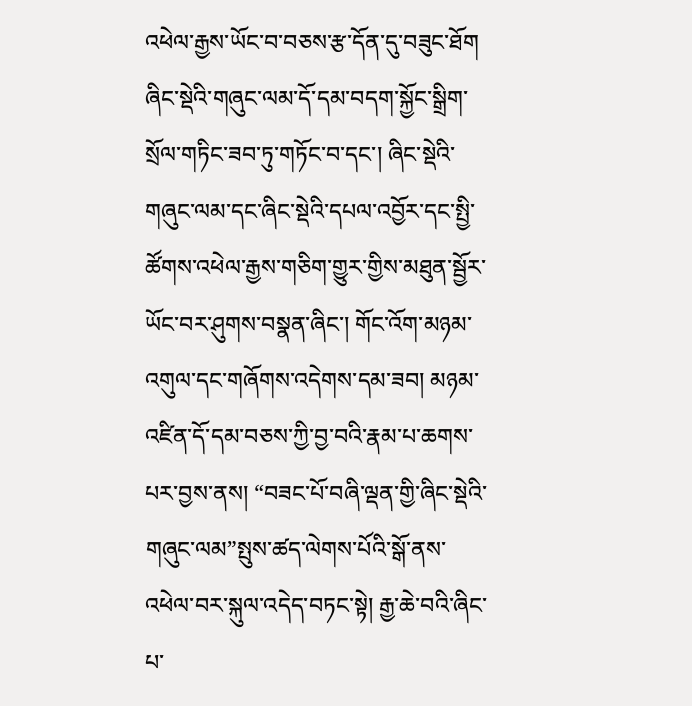འཕེལ་རྒྱས་ཡོང་བ་བཅས་རྩ་དོན་དུ་བཟུང་ཐོག ཞིང་སྡེའི་གཞུང་ལམ་དོ་དམ་བདག་སྐྱོང་སྒྲིག་སྲོལ་གཏིང་ཟབ་ཏུ་གཏོང་བ་དང་། ཞིང་སྡེའི་གཞུང་ལམ་དང་ཞིང་སྡེའི་དཔལ་འབྱོར་དང་སྤྱི་ཚོགས་འཕེལ་རྒྱས་གཅིག་གྱུར་གྱིས་མཐུན་སྦྱོར་ཡོང་བར་ཤུགས་བསྣན་ཞིང་། གོང་འོག་མཉམ་འགུལ་དང་གཞོགས་འདེགས་དམ་ཟབ། མཉམ་འཛིན་དོ་དམ་བཅས་ཀྱི་བྱ་བའི་རྣམ་པ་ཆགས་པར་བྱས་ནས། “བཟང་པོ་བཞི་ལྡན་གྱི་ཞིང་སྡེའི་གཞུང་ལམ”སྤུས་ཚད་ལེགས་པོའི་སྒོ་ནས་འཕེལ་བར་སྐུལ་འདེད་བཏང་སྟེ། རྒྱ་ཆེ་བའི་ཞིང་པ་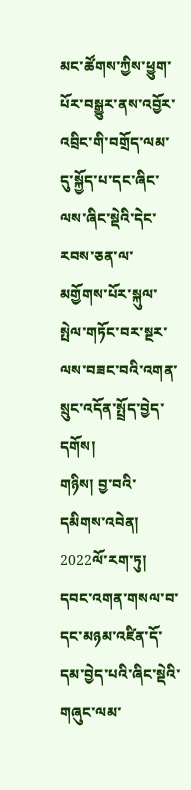མང་ཚོགས་ཀྱིས་ཕྱུག་པོར་བསྒྱུར་ནས་འབྱོར་འབྲིང་གི་བགྲོད་ལམ་དུ་སྐྱོད་པ་དང་ཞིང་ལས་ཞིང་སྡེའི་དེང་རབས་ཅན་ལ་མགྱོགས་པོར་སྐུལ་སྤེལ་གཏོང་བར་སྔར་ལས་བཟང་བའི་འགན་སྲུང་འདོན་སྤྲོད་བྱེད་དགོས།
གཉིས། བྱ་བའི་དམིགས་འབེན།
2022ལོ་རག་ཏུ། དབང་འགན་གསལ་བ་དང་མཉམ་འཛིན་དོ་དམ་བྱེད་པའི་ཞིང་སྡེའི་གཞུང་ལམ་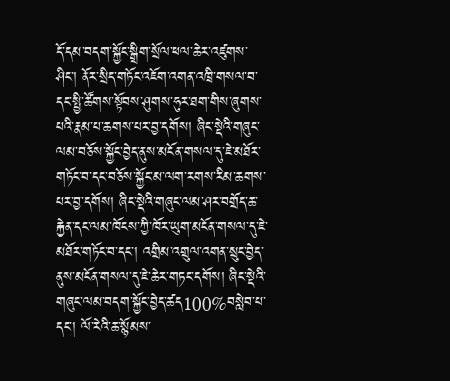དོ་དམ་བདག་སྐྱོང་སྒྲིག་སྲོལ་ཕལ་ཆེར་འཛུགས་ཤིང་། ནོར་སྲིད་གཏོང་འཇོག་འགན་འཁྲི་གསལ་བ་དང་སྤྱི་ཚོགས་སྟོབས་ཤུགས་ཧུར་ཐག་གིས་ཞུགས་པའི་རྣམ་པ་ཆགས་པར་བྱ་དགོས། ཞིང་སྡེའི་གཞུང་ལམ་བཅོས་སྐྱོང་བྱེད་ནུས་མངོན་གསལ་དུ་ཇེ་མཐོར་གཏོང་བ་དང་བཅོས་སྐྱོང་མ་ལག་རགས་རིམ་ཆགས་པར་བྱ་དགོས། ཞིང་སྡེའི་གཞུང་ལམ་ཤར་བགྲོད་ཆ་རྐྱེན་དང་ལམ་ཁོངས་ཀྱི་ཁོར་ཡུག་མངོན་གསལ་དུ་ཇེ་མཐོར་གཏོང་བ་དང་། འགྲིམ་འགྲུལ་འགན་སྲུང་བྱེད་ནུས་མངོན་གསལ་དུ་ཇེ་ཆེར་གཏང་དགོས། ཞིང་སྡེའི་གཞུང་ལམ་བདག་སྐྱོང་བྱེད་ཚད100%བསླེབ་པ་དང་། ལོ་རེའི་ཆ་སྙོམས་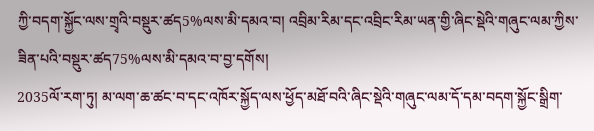ཀྱི་བདག་སྐྱོང་ལས་གྲྭའི་བསྡུར་ཚད5%ལས་མི་དམའ་བ། འབྲིམ་རིམ་དང་འབྲིང་རིམ་ཡན་གྱི་ཞིང་སྡེའི་གཞུང་ལམ་ཀྱིས་ཟིན་པའི་བསྡུར་ཚད75%ལས་མི་དམའ་བ་བྱ་དགོས།
2035ལོ་རག་ཏུ། མ་ལག་ཆ་ཚང་བ་དང་འཁོར་སྐྱོད་ལས་ཕྱོད་མཐོ་བའི་ཞིང་སྡེའི་གཞུང་ལམ་དོ་དམ་བདག་སྐྱོང་སྒྲིག་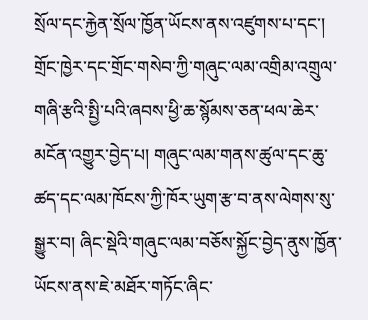སྲོལ་དང་རྐྱེན་སྲོལ་ཁྱོན་ཡོངས་ནས་འཛུགས་པ་དང་། གྲོང་ཁྱེར་དང་གྲོང་གསེབ་ཀྱི་གཞུང་ལམ་འགྲིམ་འགྲུལ་གཞི་རྩའི་སྤྱི་པའི་ཞབས་ཕྱི་ཆ་སྙོམས་ཅན་ཕལ་ཆེར་མངོན་འགྱུར་བྱེད་པ། གཞུང་ལམ་གནས་ཚུལ་དང་ཆུ་ཚད་དང་ལམ་ཁོངས་ཀྱི་ཁོར་ཡུག་རྩ་བ་ནས་ལེགས་སུ་སྒྱུར་བ། ཞིང་སྡེའི་གཞུང་ལམ་བཅོས་སྐྱོང་བྱེད་ནུས་ཁྱོན་ཡོངས་ནས་ཇེ་མཐོར་གཏོང་ཞིང་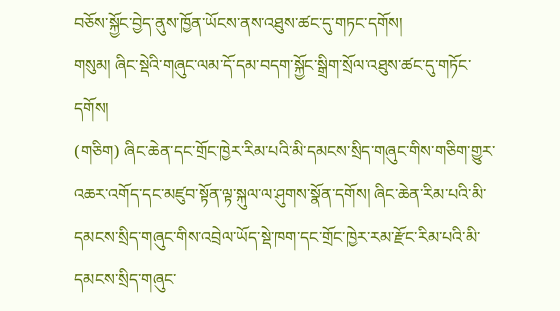བཅོས་སྐྱོང་བྱེད་ནུས་ཁྱོན་ཡོངས་ནས་འཐུས་ཚང་དུ་གཏང་དགོས།
གསུམ། ཞིང་སྡེའི་གཞུང་ལམ་དོ་དམ་བདག་སྐྱོང་སྒྲིག་སྲོལ་འཐུས་ཚང་དུ་གཏོང་དགོས།
(གཅིག) ཞིང་ཆེན་དང་གྲོང་ཁྱེར་རིམ་པའི་མི་དམངས་སྲིད་གཞུང་གིས་གཅིག་གྱུར་འཆར་འགོད་དང་མཛུབ་སྟོན་ལྟ་སྐུལ་ལ་ཤུགས་སྣོན་དགོས། ཞིང་ཆེན་རིམ་པའི་མི་དམངས་སྲིད་གཞུང་གིས་འབྲེལ་ཡོད་སྡེ་ཁག་དང་གྲོང་ཁྱེར་རམ་རྫོང་རིམ་པའི་མི་དམངས་སྲིད་གཞུང་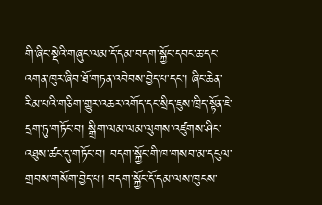གི་ཞིང་སྡེའི་གཞུང་ལམ་དོ་དམ་བདག་སྐྱོང་དབང་ཆ་དང་འགན་ཁུར་ཞིབ་ཐོ་གཏན་འབེབས་བྱེད་པ་དང་། ཞིང་ཆེན་རིམ་པའི་གཅིག་གྱུར་འཆར་འགོད་དང་སྲིད་ཇུས་ཁྲིད་སྟོན་ཇེ་དྲག་ཏུ་གཏོང་བ། སྒྲིག་ལམ་ལམ་ལུགས་འཛུགས་ཤིང་འཐུས་ཚང་དུ་གཏོང་བ། བདག་སྐྱོང་གི་ཁ་གསབ་མ་དངུལ་གྲབས་གསོག་བྱེད་པ། བདག་སྐྱོང་དོ་དམ་ལས་ཁུངས་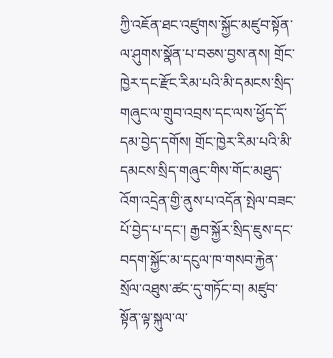ཀྱི་འཇོན་ཐང་འཛུགས་སྐྱོང་མཛུབ་སྟོན་ལ་ཤུགས་སྣོན་པ་བཅས་བྱས་ནས། གྲོང་ཁྱེར་དང་རྫོང་རིམ་པའི་མི་དམངས་སྲིད་གཞུང་ལ་གྲུབ་འབྲས་དང་ལས་ཕྱོད་དོ་དམ་བྱེད་དགོས། གྲོང་ཁྱེར་རིམ་པའི་མི་དམངས་སྲིད་གཞུང་གིས་གོང་མཐུད་འོག་འདྲེན་གྱི་ནུས་པ་འདོན་སྤེལ་བཟང་པོ་བྱེད་པ་དང་། རྒྱབ་སྐྱོར་སྲིད་ཇུས་དང་བདག་སྐྱོང་མ་དངུལ་ཁ་གསབ་རྐྱེན་སྲོལ་འཐུས་ཚང་དུ་གཏོང་བ། མཛུབ་སྟོན་ལྟ་སྐུལ་ལ་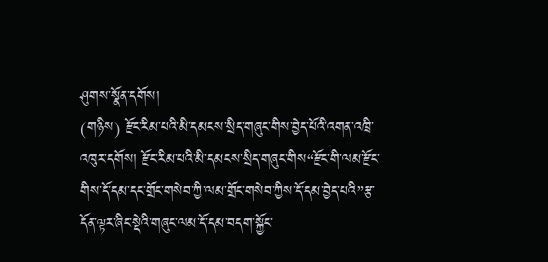ཤུགས་སྣོན་དགོས།
(གཉིས) རྫོང་རིམ་པའི་མི་དམངས་སྲིད་གཞུང་གིས་བྱེད་པོའི་འགན་འཁྲི་འཁུར་དགོས། རྫོང་རིམ་པའི་མི་དམངས་སྲིད་གཞུང་གིས“རྫོང་གི་ལམ་རྫོང་གིས་དོ་དམ་དང་གྲོང་གསེབ་ཀྱི་ལམ་གྲོང་གསེབ་ཀྱིས་དོ་དམ་བྱེད་པའི”རྩ་དོན་ལྟར་ཞིང་སྡེའི་གཞུང་ལམ་དོ་དམ་བདག་སྐྱོང་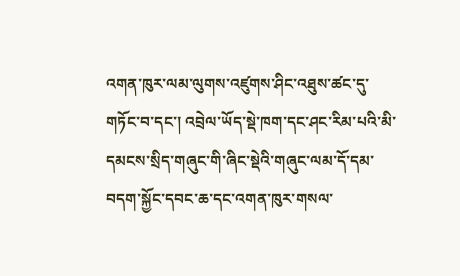འགན་ཁུར་ལམ་ལུགས་འཛུགས་ཤིང་འཐུས་ཚང་དུ་གཏོང་བ་དང་། འབྲེལ་ཡོད་སྡེ་ཁག་དང་ཤང་རིམ་པའི་མི་དམངས་སྲིད་གཞུང་གི་ཞིང་སྡེའི་གཞུང་ལམ་དོ་དམ་བདག་སྐྱོང་དབང་ཆ་དང་འགན་ཁུར་གསལ་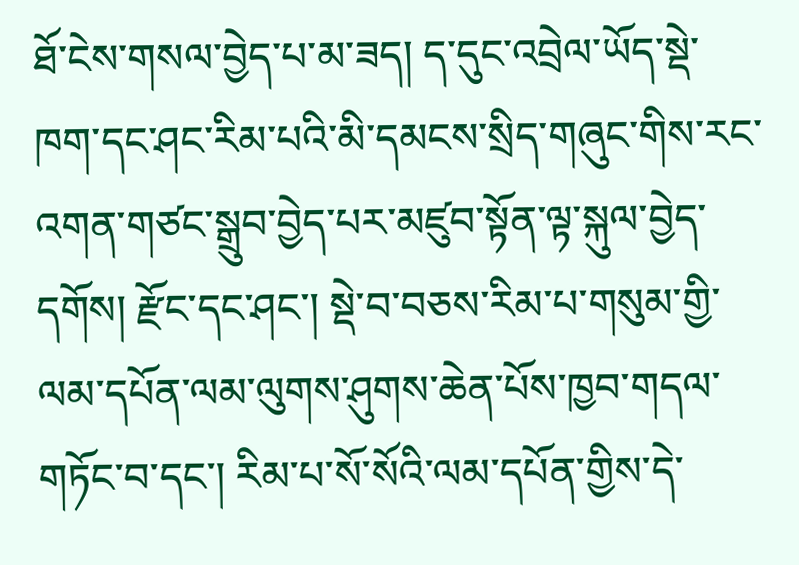ཐོ་ངེས་གསལ་བྱེད་པ་མ་ཟད། ད་དུང་འབྲེལ་ཡོད་སྡེ་ཁག་དང་ཤང་རིམ་པའི་མི་དམངས་སྲིད་གཞུང་གིས་རང་འགན་གཙང་སྒྲུབ་བྱེད་པར་མཛུབ་སྟོན་ལྟ་སྐུལ་བྱེད་དགོས། རྫོང་དང་ཤང་། སྡེ་བ་བཅས་རིམ་པ་གསུམ་གྱི་ལམ་དཔོན་ལམ་ལུགས་ཤུགས་ཆེན་པོས་ཁྱབ་གདལ་གཏོང་བ་དང་། རིམ་པ་སོ་སོའི་ལམ་དཔོན་གྱིས་དེ་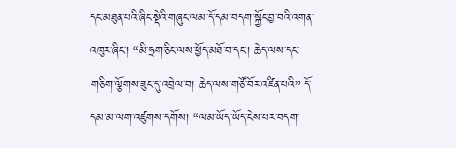དང་མཐུན་པའི་ཞིང་སྡེའི་གཞུང་ལམ་དོ་དམ་བདག་སྐྱོང་བྱ་བའི་འགན་འཁུར་ཞིང་། “མི་ཧྲག་ཅིང་ལས་ཕྱོད་མཐོ་བ་དང་། ཆེད་ལས་དང་གཅིག་ལྕོགས་ཟུང་དུ་འབྲེལ་བ། ཆེད་ལས་གཙོ་བོར་འཛིན་པའི” དོ་དམ་མ་ལག་འཛུགས་དགོས། “ལམ་ཡོད་ཡོད་ངེས་པར་བདག་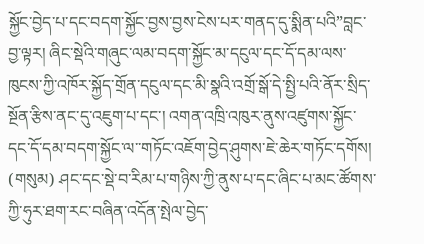སྐྱོང་བྱེད་པ་དང་བདག་སྐྱོང་བྱས་བྱས་ངེས་པར་གནད་དུ་སྨིན་པའི”བླང་བྱ་ལྟར། ཞིང་སྡེའི་གཞུང་ལམ་བདག་སྐྱོང་མ་དངུལ་དང་དོ་དམ་ལས་ཁུངས་ཀྱི་འཁོར་སྐྱོད་གྲོན་དངུལ་དང་མི་སྣའི་འགྲོ་སྒོ་དེ་སྤྱི་པའི་ནོར་སྲིད་སྔོན་རྩིས་ནང་དུ་འཇུག་པ་དང་། འགན་འཁྲི་འཁུར་ནུས་འཛུགས་སྐྱོང་དང་དོ་དམ་བདག་སྐྱོང་ལ་་གཏོང་འཇོག་བྱེད་ཤུགས་ཇེ་ཆེར་གཏོང་དགོས།
(གསུམ) ཤང་དང་སྡེ་བ་རིམ་པ་གཉིས་ཀྱི་ནུས་པ་དང་ཞིང་པ་མང་ཚོགས་ཀྱི་ཧུར་ཐག་རང་བཞིན་འདོན་སྤེལ་བྱེད་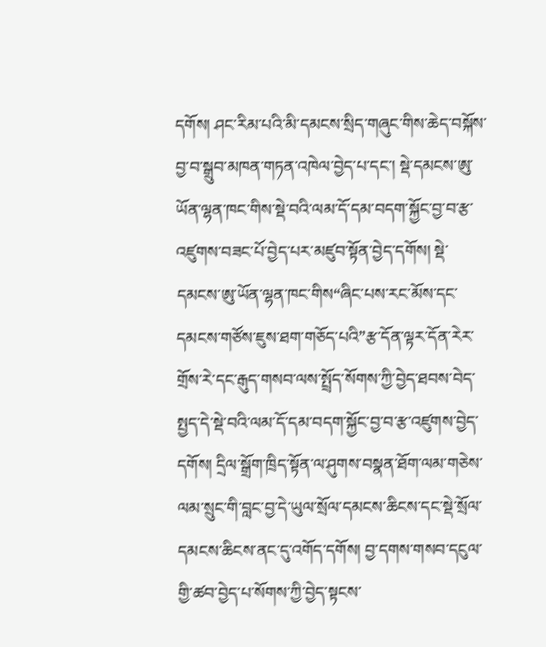དགོས། ཤང་རིམ་པའི་མི་དམངས་སྲིད་གཞུང་གིས་ཆེད་བསྐོས་བྱ་བ་སྒྲུབ་མཁན་གཏན་འཁེལ་བྱེད་པ་དང་། སྡེ་དམངས་ཨུ་ཡོན་ལྷན་ཁང་གིས་སྡེ་བའི་ལམ་དོ་དམ་བདག་སྐྱོང་བྱ་བ་རྩ་འཛུགས་བཟང་པོ་བྱེད་པར་མཛུབ་སྟོན་བྱེད་དགོས། སྡེ་དམངས་ཨུ་ཡོན་ལྷན་ཁང་གིས“ཞིང་པས་རང་མོས་དང་དམངས་གཙོས་ཇུས་ཐག་གཅོད་པའི”རྩ་དོན་ལྟར་དོན་རེར་གྲོས་རེ་དང་རྒུད་གསབ་ལས་སྤྲོད་སོགས་ཀྱི་བྱེད་ཐབས་བེད་སྤྱད་དེ་སྡེ་བའི་ལམ་དོ་དམ་བདག་སྐྱོང་བྱ་བ་རྩ་འཛུགས་བྱེད་དགོས། དྲིལ་སྒྲོག་ཁྲིད་སྟོན་ལ་ཤུགས་བསྣན་ཐོག་ལམ་གཅེས་ལམ་སྲུང་གི་བླང་བྱ་དེ་ཡུལ་སྲོལ་དམངས་ཆིངས་དང་སྡེ་སྲོལ་དམངས་ཆིངས་ནང་དུ་འགོད་དགོས། བྱ་དགས་གསབ་དངུལ་གྱི་ཚབ་བྱེད་པ་སོགས་ཀྱི་བྱེད་སྟངས་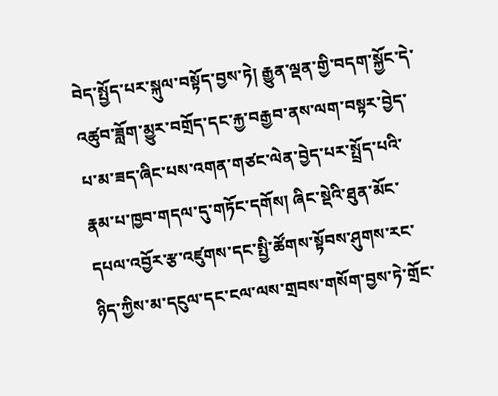བེད་སྤྱོད་པར་སྐུལ་བསྟོད་བྱས་ཏེ། རྒྱུན་ལྡན་གྱི་བདག་སྐྱོང་དེ་འཚུབ་ཟློག་མྱུར་བགྲོད་དང་རྐྱ་བརྒྱབ་ནས་ལག་བསྟར་བྱེད་པ་མ་ཟད་ཞིང་པས་འགན་གཙང་ལེན་བྱེད་པར་སྤྲོད་པའི་རྣམ་པ་ཁྱབ་གདལ་དུ་གཏོང་དགོས། ཞིང་སྡེའི་ཐུན་མོང་དཔལ་འབྱོར་རྩ་འཛུགས་དང་སྤྱི་ཚོགས་སྟོབས་ཤུགས་རང་ཉིད་ཀྱིས་མ་དངུལ་དང་ངལ་ལས་གྲབས་གསོག་བྱས་ཏེ་གྲོང་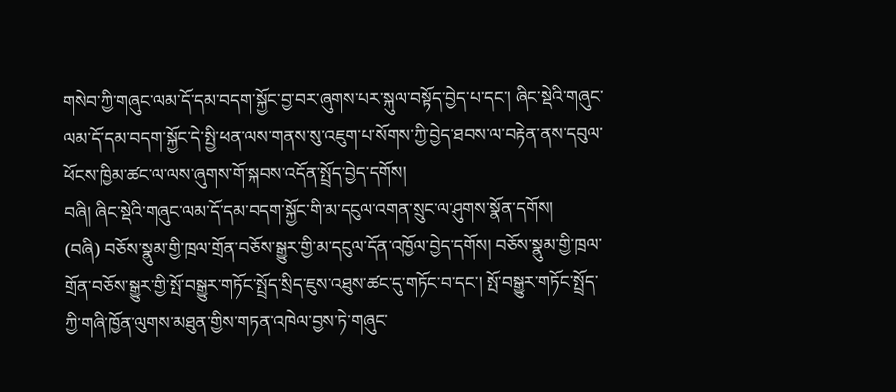གསེབ་ཀྱི་གཞུང་ལམ་དོ་དམ་བདག་སྐྱོང་བྱ་བར་ཞུགས་པར་སྐུལ་བསྟོད་བྱེད་པ་དང་། ཞིང་སྡེའི་གཞུང་ལམ་དོ་དམ་བདག་སྐྱོང་དེ་སྤྱི་ཕན་ལས་གནས་སུ་འཇུག་པ་སོགས་ཀྱི་བྱེད་ཐབས་ལ་བརྟེན་ནས་དབུལ་ཕོངས་ཁྱིམ་ཚང་ལ་ལས་ཞུགས་གོ་སྐབས་འདོན་སྤྲོད་བྱེད་དགོས།
བཞི། ཞིང་སྡེའི་གཞུང་ལམ་དོ་དམ་བདག་སྐྱོང་གི་མ་དངུལ་འགན་སྲུང་ལ་ཤུགས་སྣོན་དགོས།
(བཞི) བཅོས་སྣུམ་གྱི་ཁྲལ་གྲོན་བཅོས་སྒྱུར་གྱི་མ་དངུལ་དོན་འཁྱོལ་བྱེད་དགོས། བཅོས་སྣུམ་གྱི་ཁྲལ་གྲོན་བཅོས་སྒྱུར་གྱི་སྤོ་བསྒྱུར་གཏོང་སྤྲོད་སྲིད་ཇུས་འཐུས་ཚང་དུ་གཏོང་བ་དང་། སྤོ་བསྒྱུར་གཏོང་སྤྲོད་ཀྱི་གཞི་ཁྱོན་ལུགས་མཐུན་གྱིས་གཏན་འཁེལ་བྱས་ཏེ་གཞུང་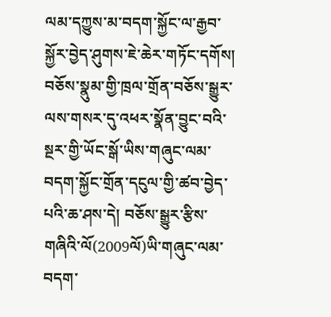ལམ་དཀྱུས་མ་བདག་སྐྱོང་ལ་རྒྱབ་སྐྱོར་བྱེད་ཤུགས་ཇེ་ཆེར་གཏོང་དགོས། བཅོས་སྣུམ་གྱི་ཁྲལ་གྲོན་བཅོས་སྒྱུར་ལས་གསར་དུ་འཕར་སྣོན་བྱུང་བའི་སྔར་གྱི་ཡོང་སྒོ་ཡིས་གཞུང་ལམ་བདག་སྐྱོང་གྲོན་དངུལ་གྱི་ཚབ་བྱེད་པའི་ཆ་ཤས་དེ། བཅོས་སྒྱུར་རྩིས་གཞིའི་ལོ(2009ལོ)ཡི་གཞུང་ལམ་བདག་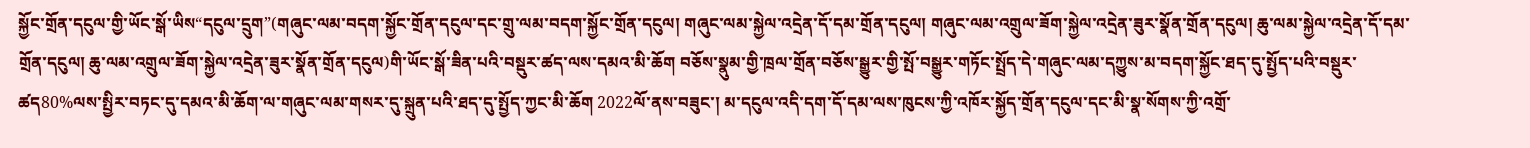སྐྱོང་གྲོན་དངུལ་གྱི་ཡོང་སྒོ་ཡིས“དངུལ་དྲུག”(གཞུང་ལམ་བདག་སྐྱོང་གྲོན་དངུལ་དང་གྲུ་ལམ་བདག་སྐྱོང་གྲོན་དངུལ། གཞུང་ལམ་སྐྱེལ་འདྲེན་དོ་དམ་གྲོན་དངུལ། གཞུང་ལམ་འགྲུལ་ཟོག་སྐྱེལ་འདྲེན་ཟུར་སྣོན་གྲོན་དངུལ། ཆུ་ལམ་སྐྱེལ་འདྲེན་དོ་དམ་གྲོན་དངུལ། ཆུ་ལམ་འགྲུལ་ཟོག་སྐྱེལ་འདྲེན་ཟུར་སྣོན་གྲོན་དངུལ)གི་ཡོང་སྒོ་ཟིན་པའི་བསྡུར་ཚད་ལས་དམའ་མི་ཆོག བཅོས་སྣུམ་གྱི་ཁྲལ་གྲོན་བཅོས་སྒྱུར་གྱི་སྤོ་བསྒྱུར་གཏོང་སྤྲོད་དེ་གཞུང་ལམ་དཀྱུས་མ་བདག་སྐྱོང་ཐད་དུ་སྤྱོད་པའི་བསྡུར་ཚད80%ལས་སྤྱིར་བཏང་དུ་དམའ་མི་ཆོག་ལ་གཞུང་ལམ་གསར་དུ་སྐྲུན་པའི་ཐད་དུ་སྤྱོད་ཀྱང་མི་ཆོག 2022ལོ་ནས་བཟུང་། མ་དངུལ་འདི་དག་དོ་དམ་ལས་ཁུངས་ཀྱི་འཁོར་སྐྱོད་གྲོན་དངུལ་དང་མི་སྣ་སོགས་ཀྱི་འགྲོ་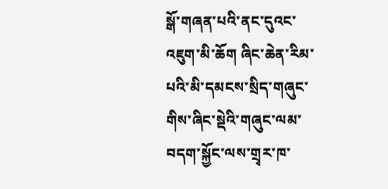སྒོ་གཞན་པའི་ནང་དུའང་འཇུག་མི་ཆོག ཞིང་ཆེན་རིམ་པའི་མི་དམངས་སྲིད་གཞུང་གིས་ཞིང་སྡེའི་གཞུང་ལམ་བདག་སྐྱོང་ལས་གྲྭར་ཁ་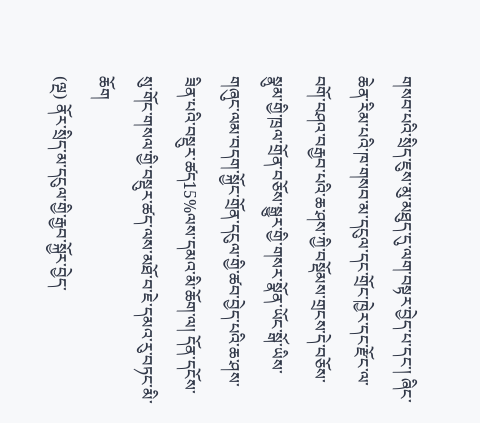གསབ་པའི་སྲིད་ཇུས་མུ་མཐུད་དུ་ལག་བསྟར་བྱེད་པ་དང་། ཞིང་ཆེན་རིམ་པའི་ཁ་གསབ་མ་དངུལ་དང་གྲོང་ཁྱེར་དང་རྫོང་ལ་བགོ་བཤའ་བརྒྱབ་པའི་ཆ་ཤས་ཀྱི་བསྡོམས་གྲངས་དེ་བཅོས་སྣུམ་གྱི་ཁྲལ་གྲོན་བཅོས་སྒྱུར་གྱི་གསར་སྣོན་ཡོང་སྒོ་ཡིས་གཞུང་ལམ་བདག་སྐྱོང་གྲོན་དངུལ་གྱི་ཚབ་བྱེད་པའི་ཆ་ཤས་ཟིན་པའི་བསྡུར་ཚད15%ལས་དམའ་མི་ཆོག་ལ། དོན་དངོས་སུ་གོང་གསལ་གྱི་བསྡུར་ཚད་ལས་མཐོ་བ་ཇེ་དམའ་རུ་བཏང་མི་ཆོག
(ལྔ) ནོར་སྲིད་མ་དངུལ་གྱི་རྒྱབ་སྐྱོར་བྱེད་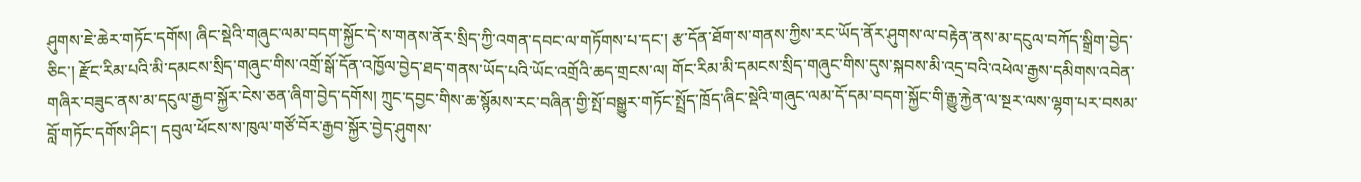ཤུགས་ཇེ་ཆེར་གཏོང་དགོས། ཞིང་སྡེའི་གཞུང་ལམ་བདག་སྐྱོང་དེ་ས་གནས་ནོར་སྲིད་ཀྱི་འགན་དབང་ལ་གཏོགས་པ་དང་། རྩ་དོན་ཐོག་ས་གནས་ཀྱིས་རང་ཡོད་ནོར་ཤུགས་ལ་བརྟེན་ནས་མ་དངུལ་བཀོད་སྒྲིག་བྱེད་ཅིང་། རྫོང་རིམ་པའི་མི་དམངས་སྲིད་གཞུང་གིས་འགྲོ་སྒོ་དོན་འཁྱོལ་བྱེད་ཐད་གནས་ཡོད་པའི་ཡོང་འགྲོའི་ཆད་གྲངས་ལ། གོང་རིམ་མི་དམངས་སྲིད་གཞུང་གིས་དུས་སྐབས་མི་འདྲ་བའི་འཕེལ་རྒྱས་དམིགས་འབེན་གཞིར་བཟུང་ནས་མ་དངུལ་རྒྱབ་སྐྱོར་ངེས་ཅན་ཞིག་བྱེད་དགོས། ཀྲུང་དབྱང་གིས་ཆ་སྙོམས་རང་བཞིན་གྱི་སྤོ་བསྒྱུར་གཏོང་སྤྲོད་ཁྲོད་ཞིང་སྡེའི་གཞུང་ལམ་དོ་དམ་བདག་སྐྱོང་གི་རྒྱུ་རྐྱེན་ལ་སྔར་ལས་ལྷག་པར་བསམ་བློ་གཏོང་དགོས་ཤིང་། དབུལ་ཕོངས་ས་ཁུལ་གཙོ་བོར་རྒྱབ་སྐྱོར་བྱེད་ཤུགས་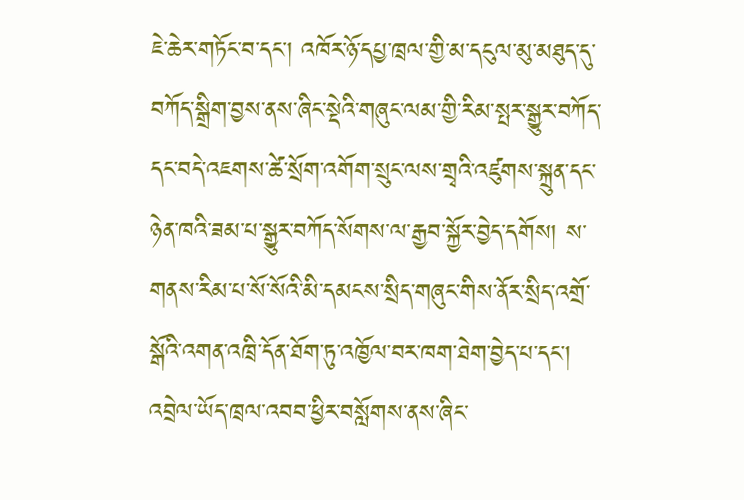ཇེ་ཆེར་གཏོང་བ་དང་། འཁོར་ཉོ་དཔྱ་ཁྲལ་གྱི་མ་དངུལ་མུ་མཐུད་དུ་བཀོད་སྒྲིག་བྱས་ནས་ཞིང་སྡེའི་གཞུང་ལམ་གྱི་རིམ་སྤར་སྒྱུར་བཀོད་དང་བདེ་འཇགས་ཚེ་སྲོག་འགོག་སྲུང་ལས་གྲྭའི་འཛུགས་སྐྲུན་དང་ཉེན་ཁའི་ཟམ་པ་སྒྱུར་བཀོད་སོགས་ལ་རྒྱབ་སྐྱོར་བྱེད་དགོས། ས་གནས་རིམ་པ་སོ་སོའི་མི་དམངས་སྲིད་གཞུང་གིས་ནོར་སྲིད་འགྲོ་སྒོའི་འགན་འཁྲི་དོན་ཐོག་ཏུ་འཁྱོལ་བར་ཁག་ཐེག་བྱེད་པ་དང་། འབྲེལ་ཡོད་ཁྲལ་འབབ་ཕྱིར་བསློགས་ནས་ཞིང་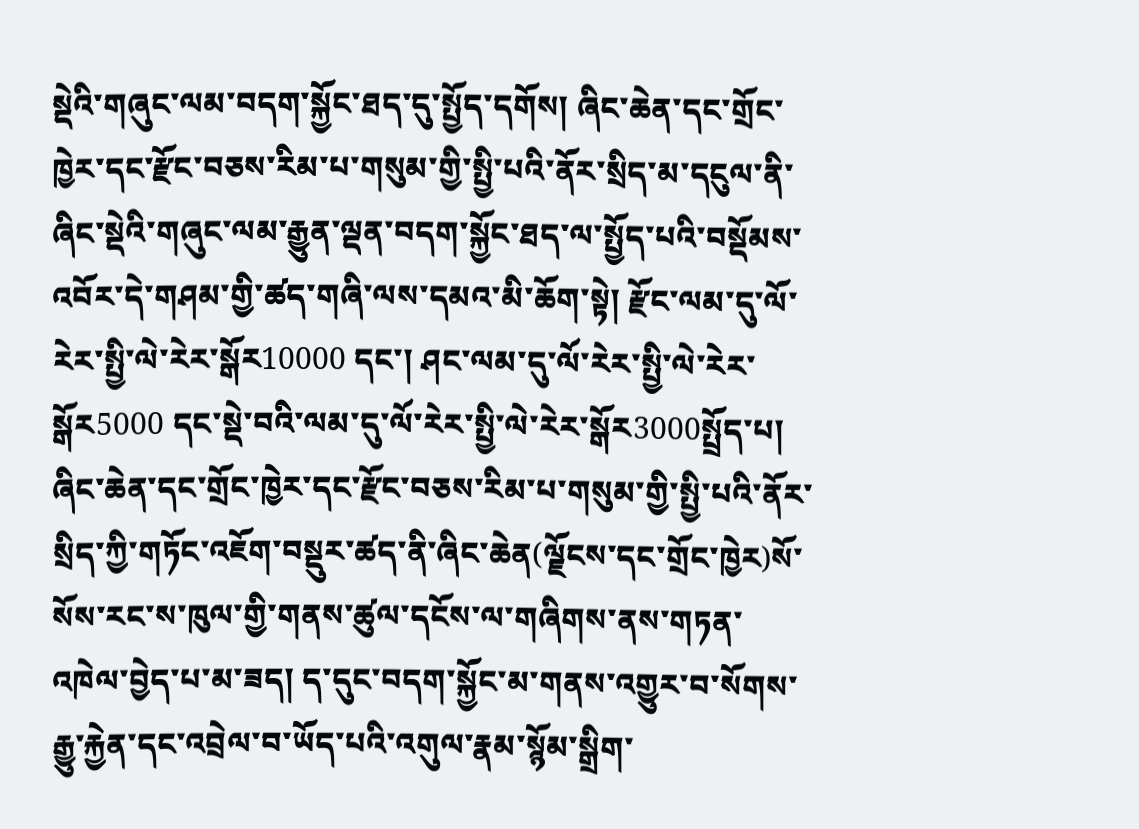སྡེའི་གཞུང་ལམ་བདག་སྐྱོང་ཐད་དུ་སྤྱོད་དགོས། ཞིང་ཆེན་དང་གྲོང་ཁྱེར་དང་རྫོང་བཅས་རིམ་པ་གསུམ་གྱི་སྤྱི་པའི་ནོར་སྲིད་མ་དངུལ་ནི་ཞིང་སྡེའི་གཞུང་ལམ་རྒྱུན་ལྡན་བདག་སྐྱོང་ཐད་ལ་སྤྱོད་པའི་བསྡོམས་འབོར་དེ་གཤམ་གྱི་ཚད་གཞི་ལས་དམའ་མི་ཆོག་སྟེ། རྫོང་ལམ་དུ་ལོ་རེར་སྤྱི་ལེ་རེར་སྒོར10000 དང་། ཤང་ལམ་དུ་ལོ་རེར་སྤྱི་ལེ་རེར་སྒོར5000 དང་སྡེ་བའི་ལམ་དུ་ལོ་རེར་སྤྱི་ལེ་རེར་སྒོར3000སྤྲོད་པ། ཞིང་ཆེན་དང་གྲོང་ཁྱེར་དང་རྫོང་བཅས་རིམ་པ་གསུམ་གྱི་སྤྱི་པའི་ནོར་སྲིད་ཀྱི་གཏོང་འཇོག་བསྡུར་ཚད་ནི་ཞིང་ཆེན(ལྗོངས་དང་གྲོང་ཁྱེར)སོ་སོས་རང་ས་ཁུལ་གྱི་གནས་ཚུལ་དངོས་ལ་གཞིགས་ནས་གཏན་འཁེལ་བྱེད་པ་མ་ཟད། ད་དུང་བདག་སྐྱོང་མ་གནས་འགྱུར་བ་སོགས་རྒྱུ་རྐྱེན་དང་འབྲེལ་བ་ཡོད་པའི་འགུལ་རྣམ་སྙོམ་སྒྲིག་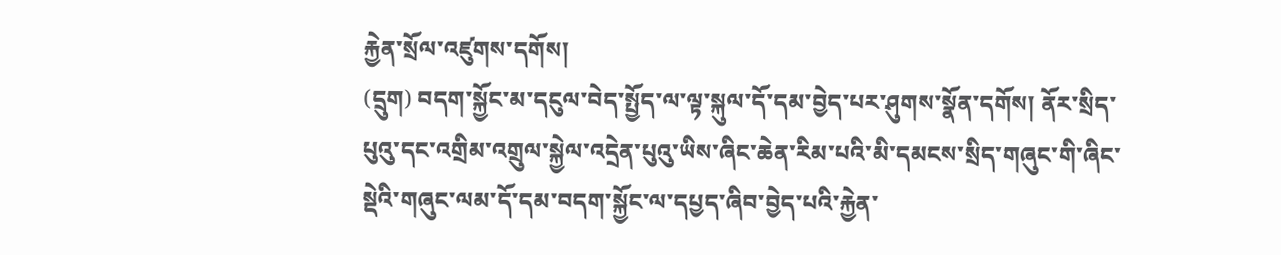རྐྱེན་སྲོལ་འཛུགས་དགོས།
(དྲུག) བདག་སྐྱོང་མ་དངུལ་བེད་སྤྱོད་ལ་ལྟ་སྐུལ་དོ་དམ་བྱེད་པར་ཤུགས་སྣོན་དགོས། ནོར་སྲིད་པུའུ་དང་འགྲིམ་འགྲུལ་སྐྱེལ་འདྲེན་པུའུ་ཡིས་ཞིང་ཆེན་རིམ་པའི་མི་དམངས་སྲིད་གཞུང་གི་ཞིང་སྡེའི་གཞུང་ལམ་དོ་དམ་བདག་སྐྱོང་ལ་དཔྱད་ཞིབ་བྱེད་པའི་རྐྱེན་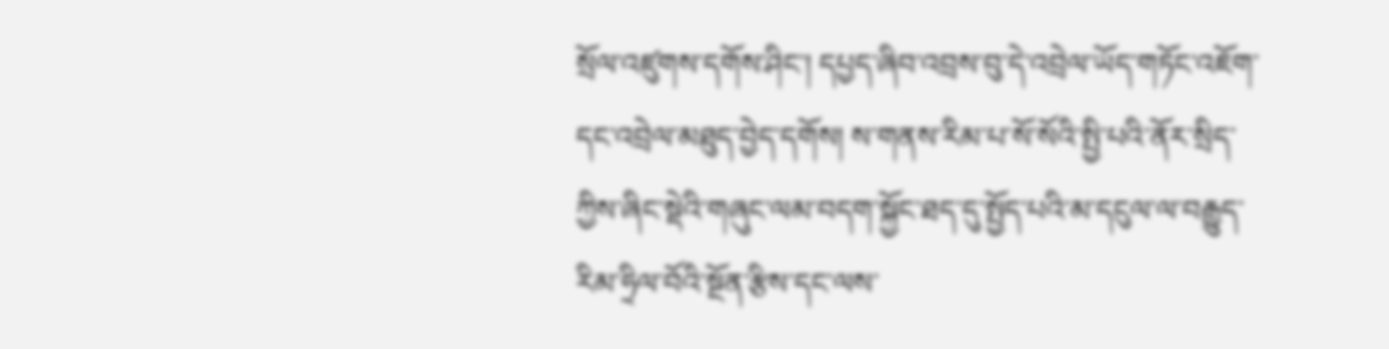སྲོལ་འཛུགས་དགོས་ཤིང་། དཔྱད་ཞིབ་འབྲས་བུ་དེ་འབྲེལ་ཡོད་གཏོང་འཇོག་དང་འབྲེལ་མཐུད་བྱེད་དགོས། ས་གནས་རིམ་པ་སོ་སོའི་སྤྱི་པའི་ནོར་སྲིད་ཀྱིས་ཞིང་སྡེའི་གཞུང་ལམ་བདག་སྐྱོང་ཐད་དུ་སྤྱོད་པའི་མ་དངུལ་ལ་བརྒྱུད་རིམ་ཧྲིལ་བོའི་སྔོན་རྩིས་དང་ལས་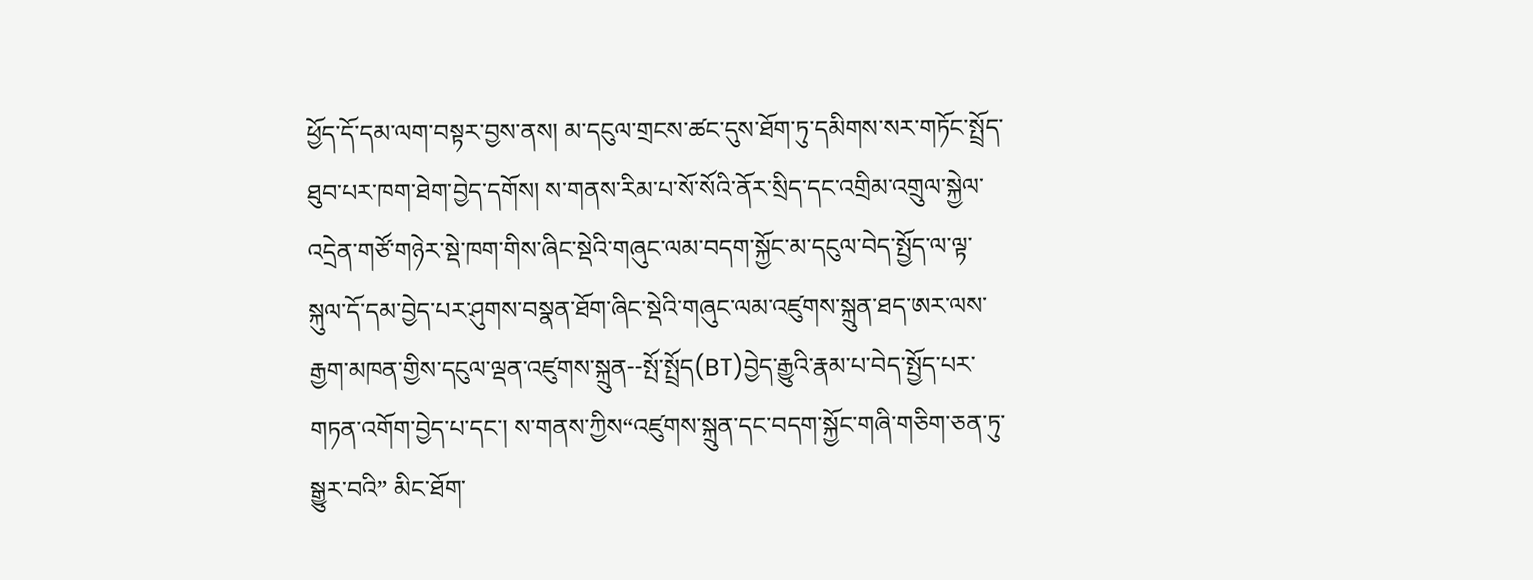ཕྱོད་དོ་དམ་ལག་བསྟར་བྱས་ནས། མ་དངུལ་གྲངས་ཚང་དུས་ཐོག་ཏུ་དམིགས་སར་གཏོང་སྤྲོད་ཐུབ་པར་ཁག་ཐེག་བྱེད་དགོས། ས་གནས་རིམ་པ་སོ་སོའི་ནོར་སྲིད་དང་འགྲིམ་འགྲུལ་སྐྱེལ་འདྲེན་གཙོ་གཉེར་སྡེ་ཁག་གིས་ཞིང་སྡེའི་གཞུང་ལམ་བདག་སྐྱོང་མ་དངུལ་བེད་སྤྱོད་ལ་ལྟ་སྐུལ་དོ་དམ་བྱེད་པར་ཤུགས་བསྣན་ཐོག་ཞིང་སྡེའི་གཞུང་ལམ་འཛུགས་སྐྲུན་ཐད་ཨར་ལས་རྒྱག་མཁན་གྱིས་དངུལ་ལྡན་འཛུགས་སྐྲུན--སྤོ་སྤྲོད(BT)བྱེད་རྒྱུའི་རྣམ་པ་བེད་སྤྱོད་པར་གཏན་འགོག་བྱེད་པ་དང་། ས་གནས་ཀྱིས“འཛུགས་སྐྲུན་དང་བདག་སྐྱོང་གཞི་གཅིག་ཅན་ཏུ་སྒྱུར་བའི” མིང་ཐོག་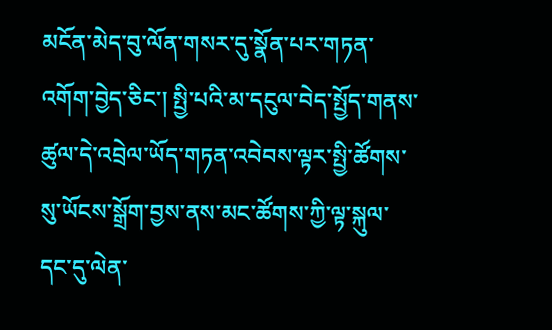མངོན་མེད་བུ་ལོན་གསར་དུ་སྣོན་པར་གཏན་འགོག་བྱེད་ཅིང་། སྤྱི་པའི་མ་དངུལ་བེད་སྤྱོད་གནས་ཚུལ་དེ་འབྲེལ་ཡོད་གཏན་འབེབས་ལྟར་སྤྱི་ཚོགས་སུ་ཡོངས་སྒྲོག་བྱས་ནས་མང་ཚོགས་ཀྱི་ལྟ་སྐུལ་དང་དུ་ལེན་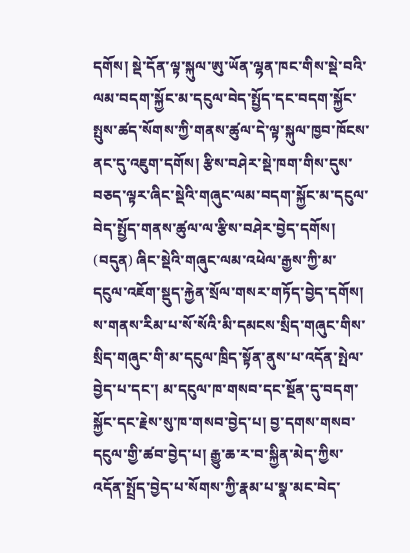དགོས། སྡེ་དོན་ལྟ་སྐུལ་ཨུ་ཡོན་ལྷན་ཁང་གིས་སྡེ་བའི་ལམ་བདག་སྐྱོང་མ་དངུལ་བེད་སྤྱོད་དང་བདག་སྐྱོང་སྤུས་ཚད་སོགས་ཀྱི་གནས་ཚུལ་དེ་ལྟ་སྐུལ་ཁྱབ་ཁོངས་ནང་དུ་འཇུག་དགོས། རྩིས་བཤེར་སྡེ་ཁག་གིས་དུས་བཅད་ལྟར་ཞིང་སྡེའི་གཞུང་ལམ་བདག་སྐྱོང་མ་དངུལ་བེད་སྤྱོད་གནས་ཚུལ་ལ་རྩིས་བཤེར་བྱེད་དགོས།
(བདུན) ཞིང་སྡེའི་གཞུང་ལམ་འཕེལ་རྒྱས་ཀྱི་མ་དངུལ་འཇོག་སྡུད་རྐྱེན་སྲོལ་གསར་གཏོད་བྱེད་དགོས། ས་གནས་རིམ་པ་སོ་སོའི་མི་དམངས་སྲིད་གཞུང་གིས་སྲིད་གཞུང་གི་མ་དངུལ་ཁྲིད་སྟོན་ནུས་པ་འདོན་སྤེལ་བྱེད་པ་དང་། མ་དངུལ་ཁ་གསབ་དང་སྔོན་དུ་བདག་སྐྱོང་དང་རྗེས་སུ་ཁ་གསབ་བྱེད་པ། བྱ་དགས་གསབ་དངུལ་གྱི་ཚབ་བྱེད་པ། རྒྱུ་ཆ་ར་བ་སྐྱིན་མེད་ཀྱིས་འདོན་སྤྲོད་བྱེད་པ་སོགས་ཀྱི་རྣམ་པ་སྣ་མང་བེད་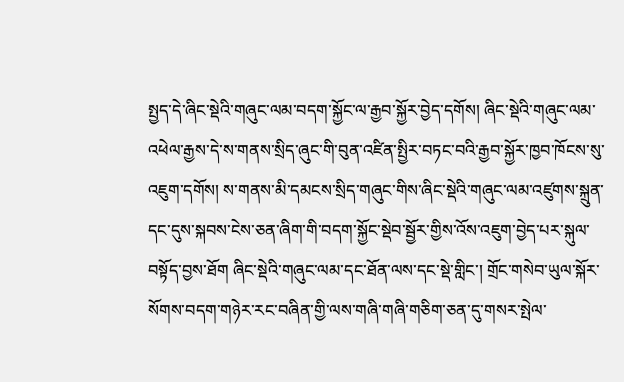སྤྱད་དེ་ཞིང་སྡེའི་གཞུང་ལམ་བདག་སྐྱོང་ལ་རྒྱབ་སྐྱོར་བྱེད་དགོས། ཞིང་སྡེའི་གཞུང་ལམ་འཕེལ་རྒྱས་དེ་ས་གནས་སྲིད་ཞུང་གི་བུན་འཛིན་སྤྱིར་བཏང་བའི་རྒྱབ་སྐྱོར་ཁྱབ་ཁོངས་སུ་འཇུག་དགོས། ས་གནས་མི་དམངས་སྲིད་གཞུང་གིས་ཞིང་སྡེའི་གཞུང་ལམ་འཛུགས་སྐྲུན་དང་དུས་སྐབས་ངེས་ཅན་ཞིག་གི་བདག་སྐྱོང་སྡེབ་སྦྱོར་གྱིས་འོས་འཇུག་བྱེད་པར་སྐུལ་བསྟོད་བྱས་ཐོག ཞིང་སྡེའི་གཞུང་ལམ་དང་ཐོན་ལས་དང་སྡེ་གླིང་། གྲོང་གསེབ་ཡུལ་སྐོར་སོགས་བདག་གཉེར་རང་བཞིན་གྱི་ལས་གཞི་གཞི་གཅིག་ཅན་དུ་གསར་སྤེལ་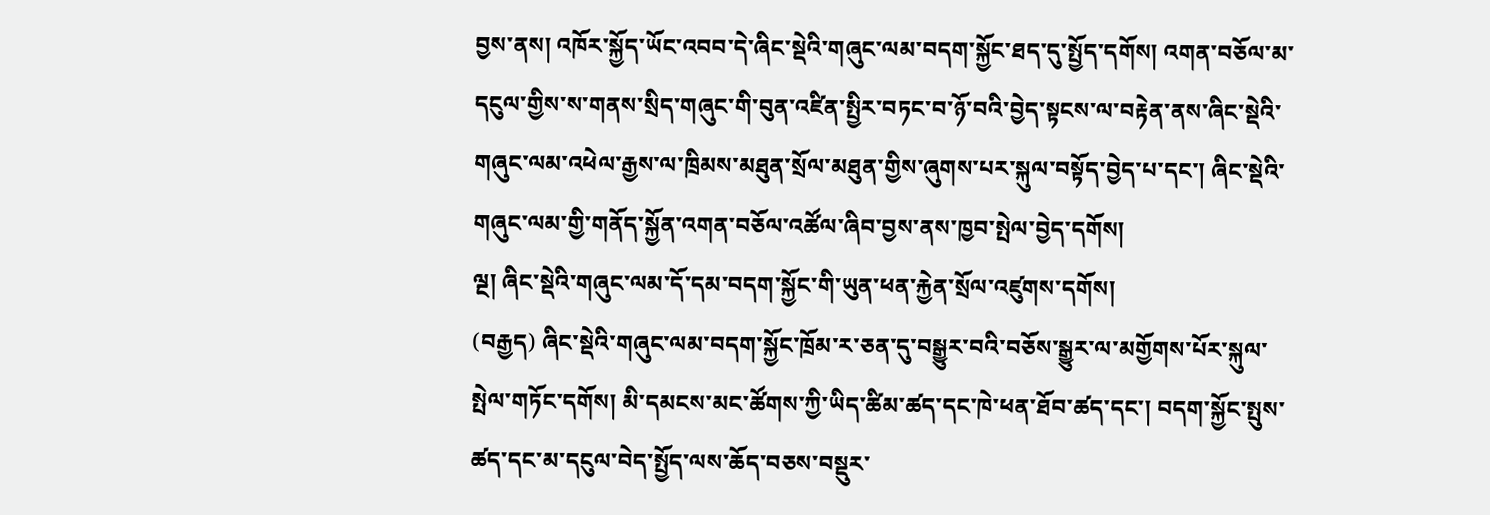བྱས་ནས། འཁོར་སྐྱོད་ཡོང་འབབ་དེ་ཞིང་སྡེའི་གཞུང་ལམ་བདག་སྐྱོང་ཐད་དུ་སྤྱོད་དགོས། འགན་བཅོལ་མ་དངུལ་གྱིས་ས་གནས་སྲིད་གཞུང་གི་བུན་འཛིན་སྤྱིར་བཏང་བ་ཉོ་བའི་བྱེད་སྟངས་ལ་བརྟེན་ནས་ཞིང་སྡེའི་གཞུང་ལམ་འཕེལ་རྒྱས་ལ་ཁྲིམས་མཐུན་སྲོལ་མཐུན་གྱིས་ཞུགས་པར་སྐུལ་བསྟོད་བྱེད་པ་དང་། ཞིང་སྡེའི་གཞུང་ལམ་གྱི་གནོད་སྐྱོན་འགན་བཅོལ་འཚོལ་ཞིབ་བྱས་ནས་ཁྱབ་སྤེལ་བྱེད་དགོས།
ལྔ། ཞིང་སྡེའི་གཞུང་ལམ་དོ་དམ་བདག་སྐྱོང་གི་ཡུན་ཕན་རྐྱེན་སྲོལ་འཛུགས་དགོས།
(བརྒྱད) ཞིང་སྡེའི་གཞུང་ལམ་བདག་སྐྱོང་ཁྲོམ་ར་ཅན་དུ་བསྒྱུར་བའི་བཅོས་སྒྱུར་ལ་མགྱོགས་པོར་སྐུལ་སྤེལ་གཏོང་དགོས། མི་དམངས་མང་ཚོགས་ཀྱི་ཡིད་ཚིམ་ཚད་དང་ཁེ་ཕན་ཐོབ་ཚད་དང་། བདག་སྐྱོང་སྤུས་ཚད་དང་མ་དངུལ་བེད་སྤྱོད་ལས་ཆོད་བཅས་བསྡུར་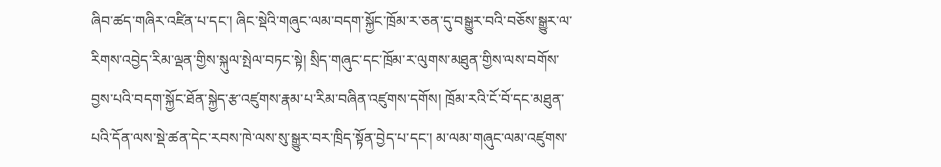ཞིབ་ཚད་གཞིར་འཛིན་པ་དང་། ཞིང་སྡེའི་གཞུང་ལམ་བདག་སྐྱོང་ཁྲོམ་ར་ཅན་དུ་བསྒྱུར་བའི་བཅོས་སྒྱུར་ལ་རིགས་འབྱེད་རིམ་ལྡན་གྱིས་སྐུལ་སྤེལ་བཏང་སྟེ། སྲིད་གཞུང་དང་ཁྲོམ་ར་ལུགས་མཐུན་གྱིས་ལས་བགོས་བྱས་པའི་བདག་སྐྱོང་ཐོན་སྐྱེད་རྩ་འཛུགས་རྣམ་པ་རིམ་བཞིན་འཛུགས་དགོས། ཁྲོམ་རའི་ངོ་བོ་དང་མཐུན་པའི་དོན་ལས་སྡེ་ཚན་དེང་རབས་ཁེ་ལས་སུ་སྒྱུར་བར་ཁྲིད་སྟོན་བྱེད་པ་དང་། མ་ལམ་གཞུང་ལམ་འཛུགས་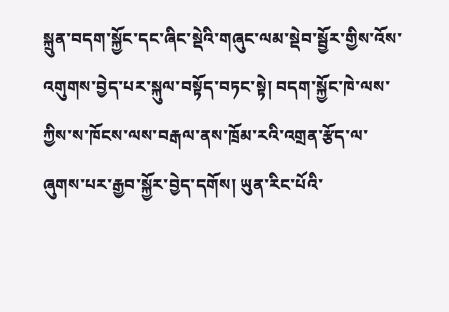སྐྲུན་བདག་སྐྱོང་དང་ཞིང་སྡེའི་གཞུང་ལམ་སྡེབ་སྦྱོར་གྱིས་འོས་འགུགས་བྱེད་པར་སྐུལ་བསྟོད་བཏང་སྟེ། བདག་སྐྱོང་ཁེ་ལས་ཀྱིས་ས་ཁོངས་ལས་བརྒལ་ནས་ཁྲོམ་རའི་འགྲན་རྩོད་ལ་ཞུགས་པར་རྒྱབ་སྐྱོར་བྱེད་དགོས། ཡུན་རིང་པོའི་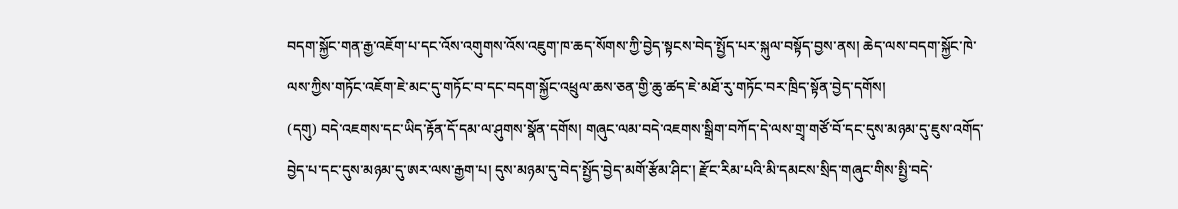བདག་སྐྱོང་གན་རྒྱ་འཇོག་པ་དང་འོས་འགུགས་འོས་འཇུག་ཁ་ཆད་སོགས་ཀྱི་བྱེད་སྟངས་བེད་སྤྱོད་པར་སྐུལ་བསྟོད་བྱས་ནས། ཆེད་ལས་བདག་སྐྱོང་ཁེ་ལས་ཀྱིས་གཏོང་འཇོག་ཇེ་མང་དུ་གཏོང་བ་དང་བདག་སྐྱོང་འཕྲུལ་ཆས་ཅན་གྱི་ཆུ་ཚད་ཇེ་མཐོ་རུ་གཏོང་བར་ཁྲིད་སྟོན་བྱེད་དགོས།
(དགུ) བདེ་འཇགས་དང་ཡིད་རྟོན་དོ་དམ་ལ་ཤུགས་སྣོན་དགོས། གཞུང་ལམ་བདེ་འཇགས་སྒྲིག་བཀོད་དེ་ལས་གྲྭ་གཙོ་བོ་དང་དུས་མཉམ་དུ་ཇུས་འགོད་བྱེད་པ་དང་དུས་མཉམ་དུ་ཨར་ལས་རྒྱག་པ། དུས་མཉམ་དུ་བེད་སྤྱོད་བྱེད་མགོ་རྩོམ་ཤིང་། རྫོང་རིམ་པའི་མི་དམངས་སྲིད་གཞུང་གིས་སྤྱི་བདེ་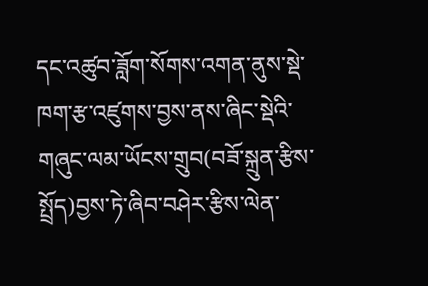དང་འཚུབ་ཟློག་སོགས་འགན་ནུས་སྡེ་ཁག་རྩ་འཛུགས་བྱས་ནས་ཞིང་སྡེའི་གཞུང་ལམ་ཡོངས་གྲུབ(བཟོ་སྐྲུན་རྩིས་སྤྲོད)བྱས་ཏེ་ཞིབ་བཤེར་རྩིས་ལེན་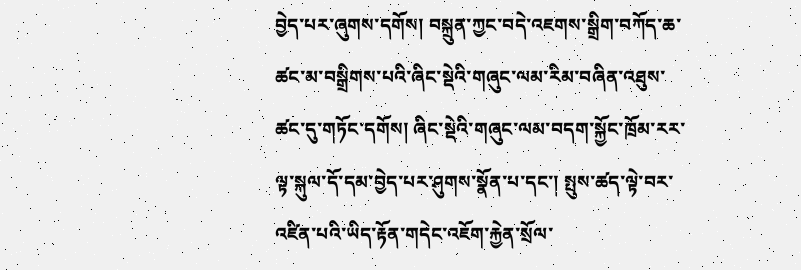བྱེད་པར་ཞུགས་དགོས། བསྐྲུན་ཀྱང་བདེ་འཇགས་སྒྲིག་བཀོད་ཆ་ཚང་མ་བསྒྲིགས་པའི་ཞིང་སྡེའི་གཞུང་ལམ་རིམ་བཞིན་འཐུས་ཚང་དུ་གཏོང་དགོས། ཞིང་སྡེའི་གཞུང་ལམ་བདག་སྐྱོང་ཁྲོམ་རར་ལྟ་སྐུལ་དོ་དམ་བྱེད་པར་ཤུགས་སྣོན་པ་དང་། སྤུས་ཚད་ལྟེ་བར་འཛིན་པའི་ཡིད་རྟོན་གདེང་འཇོག་རྐྱེན་སྲོལ་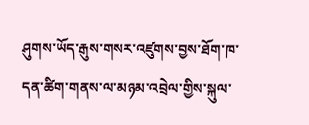ཤུགས་ཡོད་རྒུས་གསར་འཛུགས་བྱས་ཐོག་ཁ་དན་ཚིག་གནས་ལ་མཉམ་འབྲེལ་གྱིས་སྐུལ་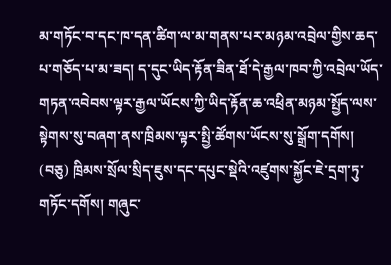མ་གཏོང་བ་དང་ཁ་དན་ཚིག་ལ་མ་གནས་པར་མཉམ་འབྲེལ་གྱིས་ཆད་པ་གཅོད་པ་མ་ཟད། ད་དུང་ཡིད་རྟོན་ཟིན་ཐོ་དེ་རྒྱལ་ཁབ་ཀྱི་འབྲེལ་ཡོད་གཏན་འབེབས་ལྟར་རྒྱལ་ཡོངས་ཀྱི་ཡིད་རྟོན་ཆ་འཕྲིན་མཉམ་སྤྱོད་ལས་སྟེགས་སུ་བཞག་ནས་ཁྲིམས་ལྟར་སྤྱི་ཚོགས་ཡོངས་སུ་སྒྲོག་དགོས།
(བཅུ) ཁྲིམས་སྲོལ་སྲིད་ཇུས་དང་དཔུང་སྡེའི་འཛུགས་སྐྱོང་ཇེ་དྲག་ཏུ་གཏོང་དགོས། གཞུང་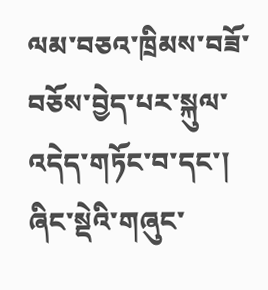ལམ་བཅའ་ཁྲིམས་བཟོ་བཅོས་བྱེད་པར་སྐུལ་འདེད་གཏོང་བ་དང་། ཞིང་སྡེའི་གཞུང་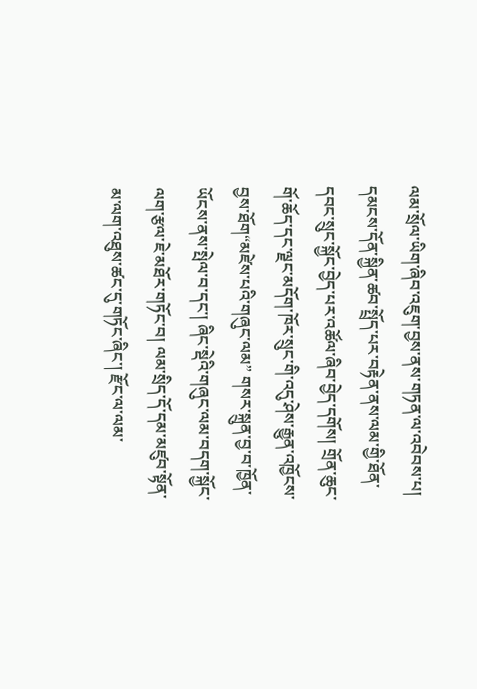ལམ་སྲོལ་ཡིག་ཞིབ་འཇུག་བྱས་ནས་གཏན་ལ་འབེབས་པ། དམངས་དོན་སྐྱིན་ཚབ་སྤྲོད་པར་བརྟེན་ནས་ལམ་གྱི་ཐོན་དབང་སྲུང་སྐྱོང་བྱེད་པར་འཚོལ་ཞིབ་བྱེད་དགོས། གྲོན་ཆུང་གོ་ཆོད་དང་ལྗང་མདོག་ཁོར་སྲུང་གི་འདུ་ཤེས་རྒྱུན་འཁྱོངས་བྱས་ཐོག“མཛེས་པའི་གཞུང་ལམ” གསར་སྐྲུན་བྱ་བ་ཁྱོན་ཡོངས་ནས་སྤེལ་བ་དང་། ཞིང་སྡེའི་གཞུང་ལམ་བདག་སྐྱོང་ལག་རྩལ་ཇེ་མཐོར་གཏོང་བ། ལམ་སྲིད་དོ་དམ་མཛུབ་སྟོན་མ་ལག་འཐུས་ཚང་དུ་གཏོང་ཞིང་། རྫོང་ལ་ལམ་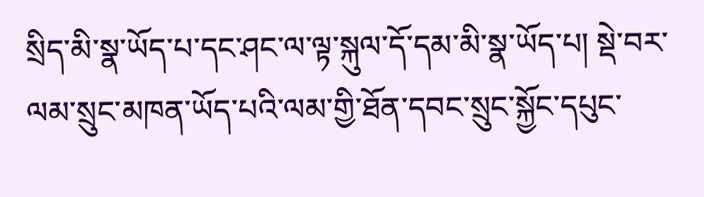སྲིད་མི་སྣ་ཡོད་པ་དང་ཤང་ལ་ལྟ་སྐུལ་དོ་དམ་མི་སྣ་ཡོད་པ། སྡེ་བར་ལམ་སྲུང་མཁན་ཡོད་པའི་ལམ་གྱི་ཐོན་དབང་སྲུང་སྐྱོང་དཔུང་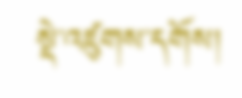སྡེ་འཛུགས་དགོས།